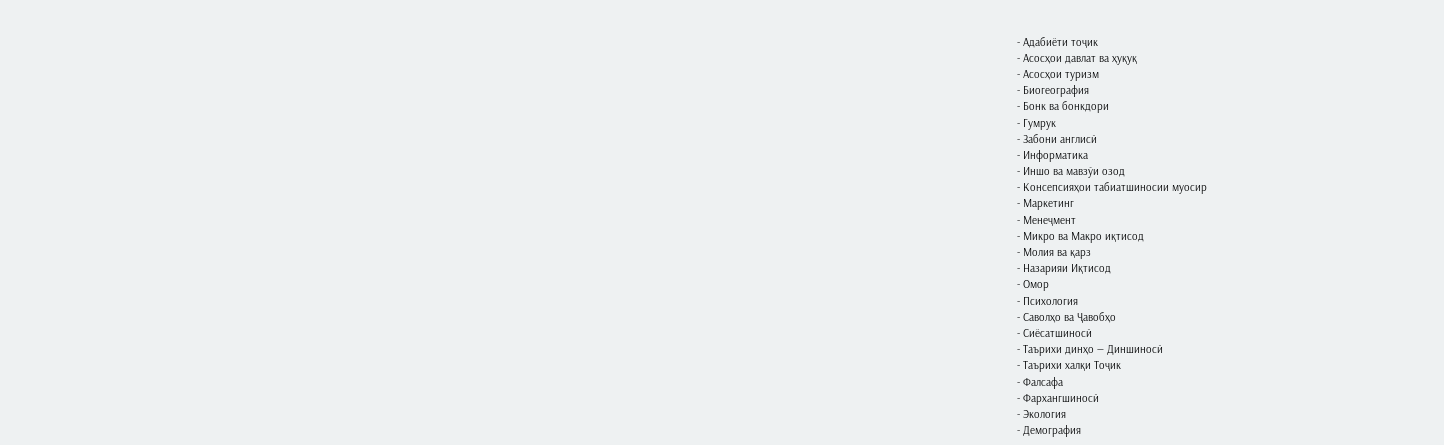- Адабиёти тоҷик
- Асосҳои давлат ва ҳуқуқ
- Асосҳои туризм
- Биогеография
- Бонк ва бонкдори
- Гумрук
- Забони англисӣ
- Информатика
- Иншо ва мавзӯи озод
- Консепсияҳои табиатшиносии муосир
- Маркетинг
- Менеҷмент
- Микро ва Макро иқтисод
- Молия ва қарз
- Назарияи Иқтисод
- Омор
- Психология
- Саволҳо ва Ҷавобҳо
- Сиёсатшиносӣ
- Таърихи динҳо — Диншиносӣ
- Таърихи халқи Тоҷик
- Фалсафа
- Фархангшиносӣ
- Экология
- Демография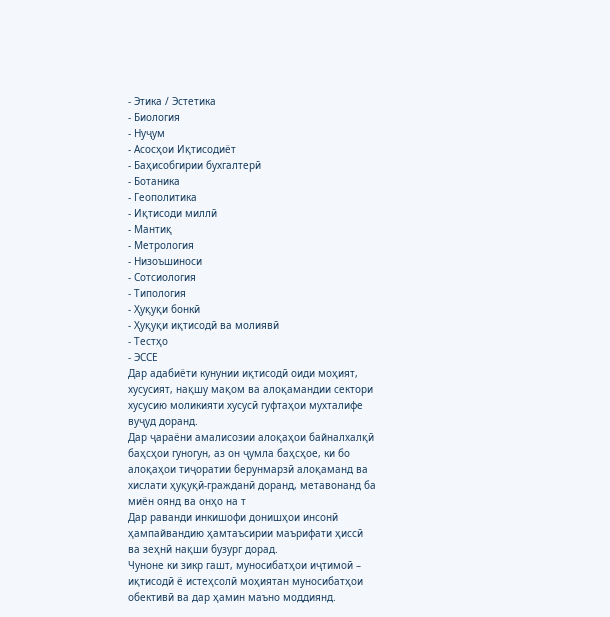- Этика / Эстетика
- Биология
- Нуҷум
- Асосҳои Иқтисодиёт
- Баҳисобгирии бухгалтерӣ
- Ботаника
- Геополитика
- Иқтисоди миллӣ
- Мантиқ
- Метрология
- Низоъшиноси
- Сотсиология
- Типология
- Ҳуқуқи бонкӣ
- Ҳуқуқи иқтисодӣ ва молиявӣ
- Тестҳо
- ЭССЕ
Дар адабиёти кунунии иқтисодӣ оиди моҳият, хусусият, нақшу мақом ва алоқамандии сектори хусусию моликияти хусусӣ гуфтаҳои мухталифе вуҷуд доранд.
Дар ҷараёни амалисозии алоқаҳои байналхалқӣ баҳсҳои гуногун, аз он ҷумла баҳсҳое, ки бо алоқаҳои тиҷоратии берунмарзӣ алоқаманд ва хислати ҳуқуқӣ-гражданӣ доранд, метавонанд ба миён оянд ва онҳо на т
Дар раванди инкишофи донишҳои инсонӣ ҳампайвандию ҳамтаъсирии маърифати ҳиссӣ ва зеҳнӣ нақши бузург дорад.
Чуноне ки зикр гашт, муносибатҳои иҷтимоӣ – иқтисодӣ ё истеҳсолӣ моҳиятан муносибатҳои обективӣ ва дар ҳамин маъно моддиянд.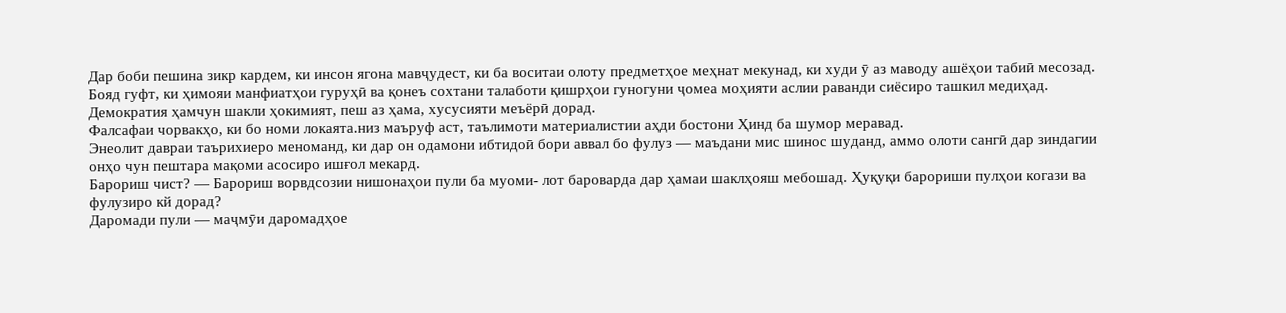Дар боби пешина зикр кардем, ки инсон ягона мавҷудест, ки ба воситаи олоту предметҳое меҳнат мекунад, ки худи ӯ аз маводу ашёҳои табиӣ месозад.
Бояд гуфт, ки ҳимояи манфиатҳои гуруҳӣ ва қонеъ сохтани талаботи қишрҳои гуногуни ҷомеа моҳияти аслии раванди сиёсиро ташкил медиҳад.
Демократия ҳамчун шакли ҳокимият, пеш аз ҳама, хусусияти меъёрӣ дорад.
Фалсафаи чорвакҳо, ки бо номи локаята.низ маъруф аст, таълимоти материалистии аҳди бостони Ҳинд ба шумор меравад.
Энеолит давраи таърихиеро меноманд, ки дар он одамони ибтидоӣ бори аввал бо фулуз — маъдани мис шинос шуданд, аммо олоти сангӣ дар зиндагии онҳо чун пештара мақоми асосиро ишғол мекард.
Барориш чист? — Барориш ворвдсозии нишонаҳои пули ба муоми- лот бароварда дар ҳамаи шаклҳояш мебошад. Ҳуқуқи барориши пулҳои когази ва фулузиро кй дорад?
Даромади пули — маҷмӯи даромадҳое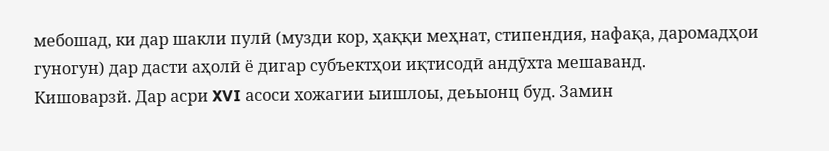мебошад, ки дар шакли пулӣ (музди кор, ҳаққи меҳнат, стипендия, нафақа, даромадҳои гуногун) дар дасти аҳолӣ ё дигар субъектҳои иқтисодӣ андӯхта мешаванд.
Кишоварзй. Дар асри XVI асоси хожагии ыишлоы, деьыонц буд. Замин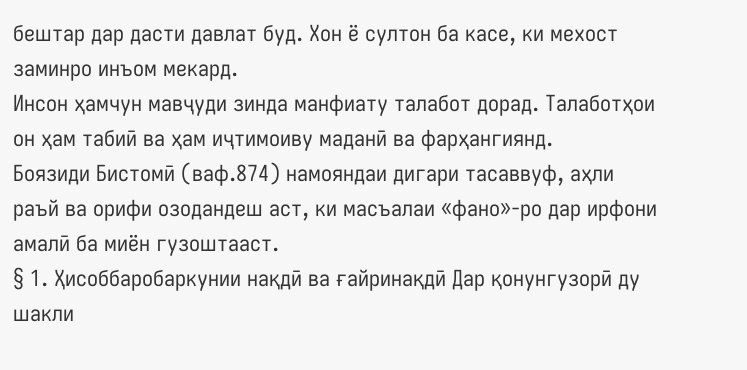бештар дар дасти давлат буд. Хон ё султон ба касе, ки мехост заминро инъом мекард.
Инсон ҳамчун мавҷуди зинда манфиату талабот дорад. Талаботҳои он ҳам табиӣ ва ҳам иҷтимоиву маданӣ ва фарҳангиянд.
Боязиди Бистомӣ (ваф.874) намояндаи дигари тасаввуф, аҳли раъй ва орифи озодандеш аст, ки масъалаи «фано»-ро дар ирфони амалӣ ба миён гузоштааст.
§ 1. Ҳисоббаробаркунии нақдӣ ва ғайринақдӣ Дар қонунгузорӣ ду шакли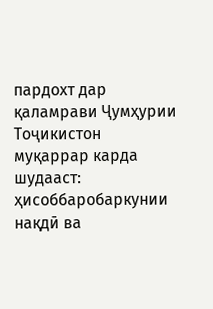пардохт дар қаламрави Ҷумҳурии Тоҷикистон муқаррар карда шудааст: ҳисоббаробаркунии нақдӣ ва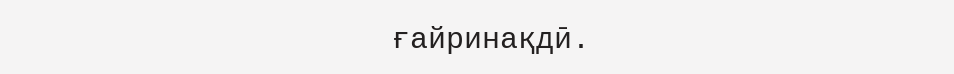ғайринақдӣ.